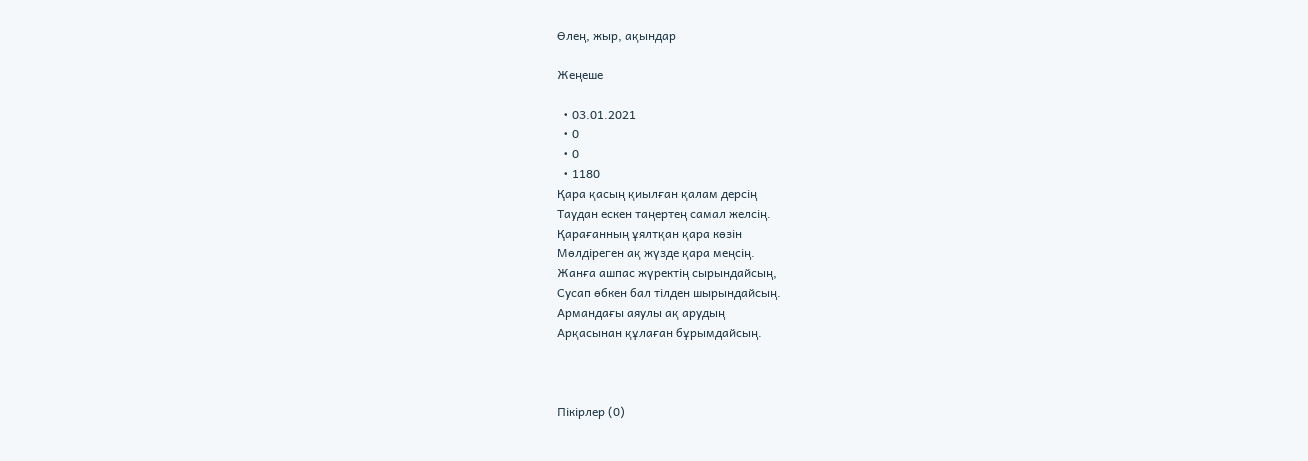Өлең, жыр, ақындар

Жеңеше

  • 03.01.2021
  • 0
  • 0
  • 1180
Қара қасың қиылған қалам дерсің
Таудан ескен таңертең самал желсің.
Қарағанның ұялтқан қара көзін
Мөлдіреген ақ жүзде қара меңсің.
Жанға ашпас жүректің сырындайсың,
Сусап өбкен бал тілден шырындайсың.
Армандағы аяулы ақ арудың
Арқасынан құлаған бұрымдайсың.



Пікірлер (0)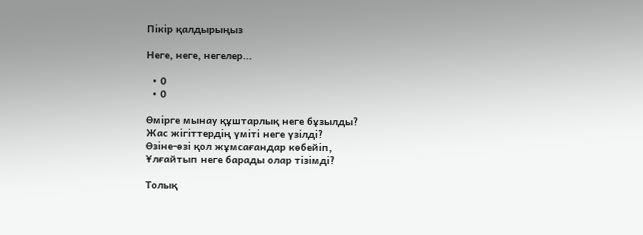Пікір қалдырыңыз

Неге, неге, негелер...

  • 0
  • 0

Өмірге мынау құштарлық неге бұзылды?
Жас жігіттердің үміті неге үзілді?
Өзіне-өзі қол жұмсағандар көбейіп,
Ұлғайтып неге барады олар тізімді?

Толық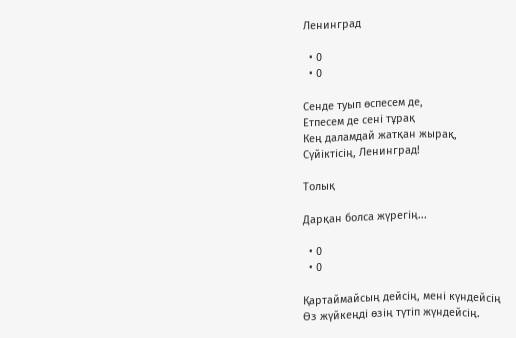Ленинград

  • 0
  • 0

Сенде туып өспесем де,
Етпесем де сені тұрақ
Кең даламдай жатқан жырақ,
Сүйіктісің, Ленинград!

Толық

Дарқан болса жүрегің...

  • 0
  • 0

Қартаймайсың дейсің, мені күндейсің
Өз жүйкеңді өзің түтіп жүндейсің.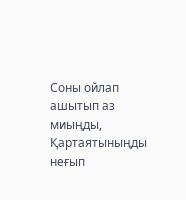Соны ойлап ашытып аз миыңды,
Қартаятыныңды неғып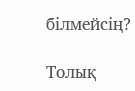білмейсің?

Толық